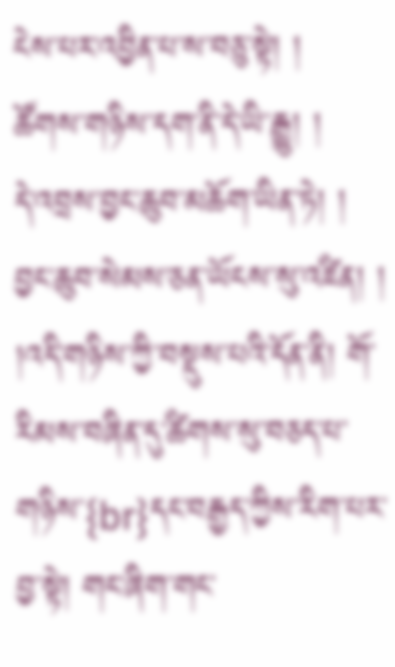ངེས་པར་འབྱིན་པ་ས་བཅུ་སྟེ། །
ཚོགས་གཉིས་དག་ནི་དེ་ཡི་རྒྱུ། །
དེ་འབྲས་བྱང་ཆུབ་མཆོག་ཡིན་ཏེ། །
བྱང་ཆུབ་སེམས་ཅན་ཡོངས་སུ་འཛིན། །
།འདི་གཉིས་ཀྱི་བསྡུས་པའི་དོན་ནི། གོ་རིམས་བཞིན་དུ་ཚིགས་སུ་བཅད་པ་གཉིས་{br}དང་བརྒྱད་ཀྱིས་རིག་པར་བྱ་སྟེ། གང་ཞིག་གང་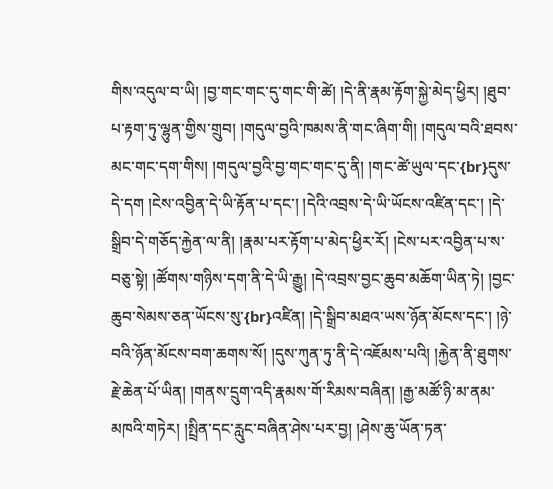གིས་འདུལ་བ་ཡི། །བྱ་གང་གང་དུ་གང་གི་ཚེ། །དེ་ནི་རྣམ་རྟོག་སྐྱེ་མེད་ཕྱིར། །ཐུབ་པ་རྟག་ཏུ་ལྷུན་གྱིས་གྲུབ། །གདུལ་བྱའི་ཁམས་ནི་གང་ཞིག་གི། །གདུལ་བའི་ཐབས་མང་གང་དག་གིས། །གདུལ་བྱའི་བྱ་གང་གང་དུ་ནི། །གང་ཚེ་ཡུལ་དང་{br}དུས་དེ་དག །ངེས་འབྱིན་དེ་ཡི་རྟོན་པ་དང་། །དེའི་འབྲས་དེ་ཡི་ཡོངས་འཛིན་དང་། །དེ་སྒྲིབ་དེ་གཅོད་རྐྱེན་ལ་ནི། །རྣམ་པར་རྟོག་པ་མེད་ཕྱིར་རོ། །ངེས་པར་འབྱིན་པ་ས་བཅུ་སྟེ། །ཚོགས་གཉིས་དག་ནི་དེ་ཡི་རྒྱུ། །དེ་འབྲས་བྱང་ཆུབ་མཆོག་ཡིན་ཏེ། །བྱང་ཆུབ་སེམས་ཅན་ཡོངས་སུ་{br}འཛིན། །དེ་སྒྲིབ་མཐའ་ཡས་ཉོན་མོངས་དང་། །ཉེ་བའི་ཉོན་མོངས་བག་ཆགས་སོ། །དུས་ཀུན་ཏུ་ནི་དེ་འཇོམས་པའི། །རྐྱེན་ནི་ཐུགས་རྗེ་ཆེན་པོ་ཡིན། །གནས་དྲུག་འདི་རྣམས་གོ་རིམས་བཞིན། །རྒྱ་མཚོ་ཉི་མ་ནམ་མཁའི་གཏེར། །སྤྲིན་དང་རླུང་བཞིན་ཤེས་པར་བྱ། །ཤེས་ཆུ་ཡོན་ཏན་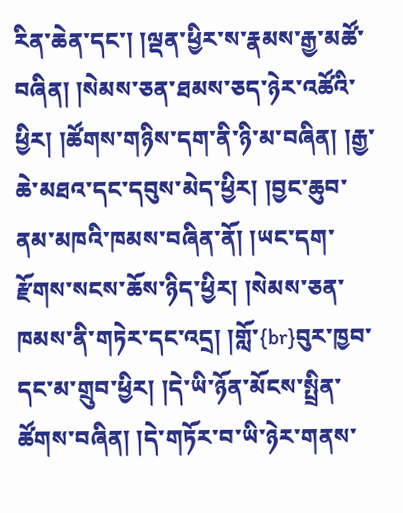རིན་ཆེན་དང་། །ལྡན་ཕྱིར་ས་རྣམས་རྒྱ་མཚོ་བཞིན། །སེམས་ཅན་ཐམས་ཅད་ཉེར་འཚོའི་ཕྱིར། །ཚོགས་གཉིས་དག་ནི་ཉི་མ་བཞིན། །རྒྱ་ཆེ་མཐའ་དང་དབུས་མེད་ཕྱིར། །བྱང་ཆུབ་ནམ་མཁའི་ཁམས་བཞིན་ནོ། །ཡང་དག་རྫོགས་སངས་ཆོས་ཉིད་ཕྱིར། །སེམས་ཅན་ཁམས་ནི་གཏེར་དང་འདྲ། །གློ་{br}བུར་ཁྱབ་དང་མ་གྲུབ་ཕྱིར། །དེ་ཡི་ཉོན་མོངས་སྤྲིན་ཚོགས་བཞིན། །དེ་གཏོར་བ་ཡི་ཉེར་གནས་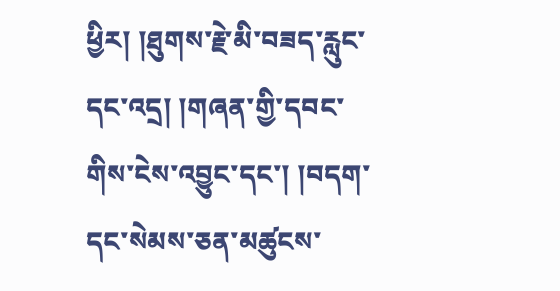ཕྱིར། །ཐུགས་རྗེ་མི་བཟད་རླུང་དང་འདྲ། །གཞན་གྱི་དབང་གིས་ངེས་འབྱུང་དང་། །བདག་དང་སེམས་ཅན་མཚུངས་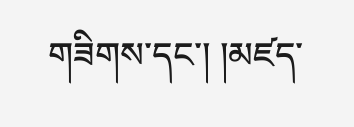གཟིགས་དང་། །མཛད་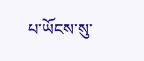པ་ཡོངས་སུ་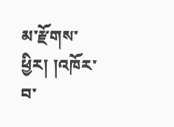མ་རྫོགས་ཕྱིར། །འཁོར་བ་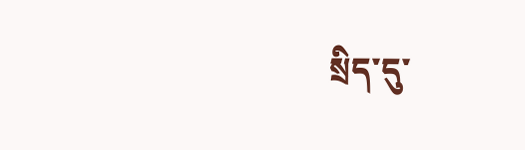སྲིད་དུ་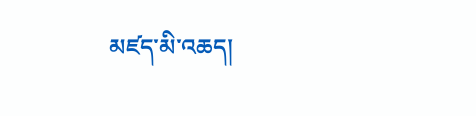མཛད་མི་འཆད།